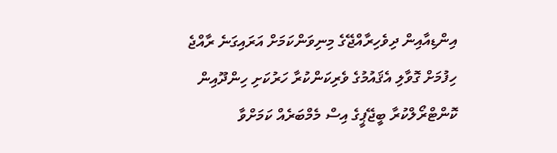އިންޑިއާއިން ދިވެހިރާއްޖޭގެ މިނިވަންކަމަށް އަރައިގަނެ ރާއްޖެ ހިފުމަށް ގޮވާލި އެޤައުމުގެ ވެރިކަންކުރާ ހަރުކަށި ހިންދޫއިން ކޮންޓްރޯލްކުރާ ބީޖޭޕީގެ އިސް މެމްބަރެއް ކަމަށްވާ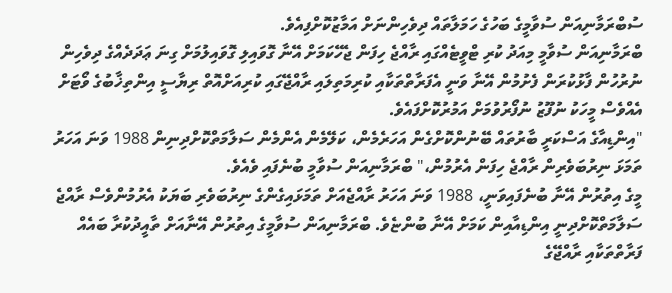ސުބްރަމާނިއަން ސުވާމީގެ ބަހުގެ ހަމަލާތައް ދިވެހިންނަށް އަމާޒުކޮށްފިއެވެ.
ބްރަމާނިއަން ސުވާމީ މިއަދު ކުރި ޓްވީޓެއްގައި ރާއްޖެ ހިފަން ޖެހޭކަމަށް އޭނާ ގޮވައިލި ގޮވައިލުމަށް ގިނަ ޢަދަދެއްގެ ދިވެހިން ނުރުހުން ފާޅުކުރަން ފެށުމުން އޭނާ ވަނީ އެފަރާތްތަކާއި ކުރިމަތިލައި ރާއްޖޭގައި ކުރިއަށްއޮތް ރިޔާސީ އިންތިޚާބުގެ ވޯޓަށް އެއްވެސް މީހަކު ނުފޫޒު ނުފޯރުވުމަށް އަމުރުކޮށްފައެވެ.
"އިންޑިއާގެ އަސްކަރީ ބާރުތައް ބޭނުންކޮށްގެން އަހަރެމެން، ކަލޭމެން އެންމެން ސަލާމަތްކޮށްދިނިން 1988 ވަނަ އަހަރު ތަމަޅަ ނިރުބަވެރިން ރާއްޖެ ހިފަން އެރުމުން،" ބްރަމާނިއަން ސުވާމީ ބުނެފައި ވެއެވެ.
މީގެ އިތުރުން އޭނާ ބުނެފައިވަނީ، 1988 ވަނަ އަހަރު ރާއްޖެއަށް ތަމަޅައިގެންގެ ނިރުބަވެރި ބަޔަކު އެރުމުންވެސް ރާއްޖެ ސަލާމަތްކޮށްދިނީ އިންޑިއާއިން ކަމަށް އޭނާ ބުންޏެވެ. ބްރަމާނިއަން ސުވާމީގެ އިތުރުން އޭނާއަށް ތާއީދުކުރާ ބައެއް ފަރާތްތަކާއި ރާއްޖޭގެ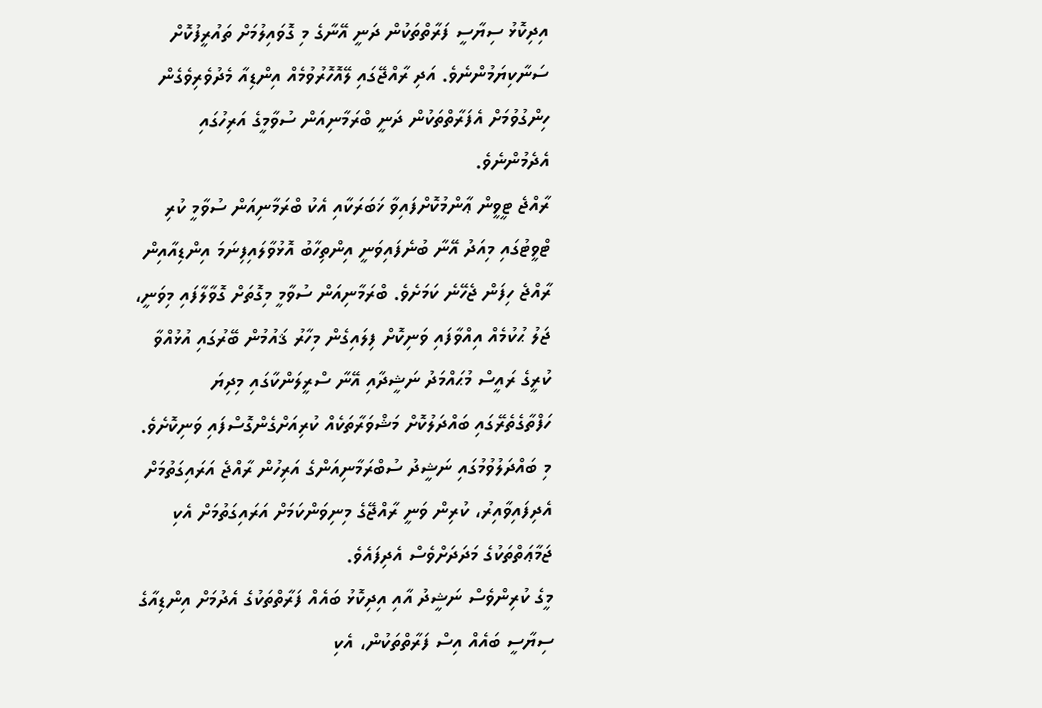އިދިކޮޅު ސިޔާސީ ފަރާތްތަކުން ދަނީ އޭނާގެ މި ގޮވައިލުމަށް ތައުރީފުކޮށް ސަނާކިޔަމުންނެވެ. އަދި ރާއްޖޭގައި ލޭއޮހޮރުވުމެއް އިންޑިއާ މެދުވެރިވެގެން ހިންގުވުމަށް އެފަރާތްތަކުން ދަނީ ބްރަމާނިއަން ސުވާމީގެ އަރިހުގައި އެދެމުންނެވެ.
ރާއްޖެ ޓީވީން ޢާންމުކޮށްފައިވާ ޚަބަރަކާއި އެކު ބްރަމާނިއަން ސުވާމީ ކުރި ޓްވީޓުގައި މިއަދު އޭނާ ބުނެފައިވަނީ އިންތިހާބު އޮޅުވާލައިފިނަމަ އިންޑިއާއިން ރާއްޖެ ހިފަން ޖެހޭނެ ކަމަށެވެ. ބްރަމާނިއަން ސުވާމީ މިގޮތަށް ގޮވާލާފައި މިވަނީ، ޖަލު ޙުކުމެއް އިއްވާފައި ވަނިކޮށް ފިލައިގެން މިހާރު ޤައުމުން ބޭރުގައި އުޅުއްވާ ކުރީގެ ރައީސް މުޙައްމަދު ނަޝީދާއި އޭނާ ސްރީލަންކާގައި މިދިޔަ ހަފްތާގެތެރޭގައި ބައްދަލުކޮށް މަޝްވަރާތަކެއް ކުރިއަށްގެންގޮސްފައި ވަނިކޮށެވެ. މި ބައްދަލުވުމުގައި ނަޝީދު ސުބްރަމާނިއަންގެ އަރިހުން ރާއްޖެ އަރައިގަތުމަށް އެދިފައިވާއިރު، ކުރިން ވަނީ ރާއްޖޭގެ މިނިވަންކަމަށް އަރައިގަތުމަށް އެކި ޖަމާޢަތްތަކުގެ މަދަދަށްވެސް އެދިފައެވެ.
މީގެ ކުރިންވެސް ނަޝީދު އާއި އިދިކޮޅު ބައެއް ފަރާތްތަކުގެ އެދުމަށް އިންޑިއާގެ ސިޔާސީ ބައެއް އިސް ފަރާތްތަކުން، އެކި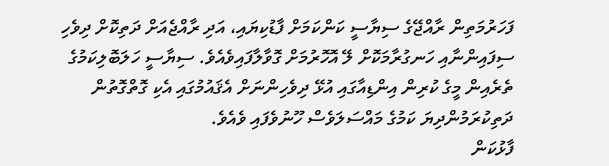ފަހަރުމަތިން ރާއްޖޭގެ ސިޔާސީ ކަންކަމަށް ފާޑުކިޔައި، އަދި ރާއްޖެއަށް ދަތިކޮށް ދިވެހި ސިފައިންނާއި ހަނގުރާމަކޮށް ލޭ އޮހޮރުމަށް ގޮވާލާފައިވެއެވެ. ސިޔާސީ ހަލަބޮލިކަމުގެ ތެރެއިން މީގެ ކުރިން އިންޑިއާގައި އުޅޭ ދިވެހިންނަށް އެޤައުމުގައި އެކި ގޮތްގޮތުން ދަތިކުރަމުންދިޔަ ކަމުގެ މައްސަލަވެސް ހޫނުވެފައި ވެއެވެ.
ފާޅުކަން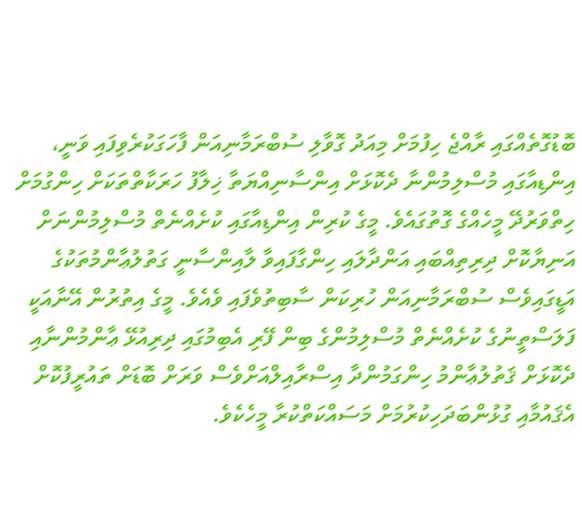ބޮޑުގޮތެއްގައި ރާއްޖެ ހިފުމަށް މިއަދު ގޮވާލި ސުބްރަމާނިއަން ފާހަގަކުރެވިފައި ވަނީ، އިންޑިއާގައި މުސްލިމުންނާ ދެކޮޅަށް އިންސާނިއްޔަތާ ޚިލާފު ހަރަކާތްތަކަށް ހިންގުމަށް ހިތްވަރުދޭ މީހެއްގެ ގޮތުގައެވެ. މީގެ ކުރިން އިންޑިއާގައި ކުށެއްނެތް މުސްލިމުންނަށް އަނިޔާކޮށް ދިރިތިއްބައި އަންދާލައި ހިންގާފައިވާ ލާއިންސާނީ ގަތުލުޢާންމުތަކުގެ އަޑީގައިވެސް ސުބްރަމާނިއަން ހުރިކަން ސާބިތުވެފައި ވެއެވެ. މީގެ އިތުރުން އޭނާއަކީ ފަލަސްތީނުގެ ކުށެއްނެތް މުސްލިމުންގެ ބިން ފޭރި އެބިމުގައި ދިރިއުޅޭ ޢާންމުންނާއި ދެކޮޅަށް ޤަތުލުޢާންމު ހިންގަމުންދާ އިސްރާއިލްއަށްވެސް ވަރަށް ބޮޑަށް ތައުރީފުކޮށް އެޤައުމާއި ގުޅުންބަދަހިކުރުމަށް މަސައްކަތްކުރާ މީހެކެވެ.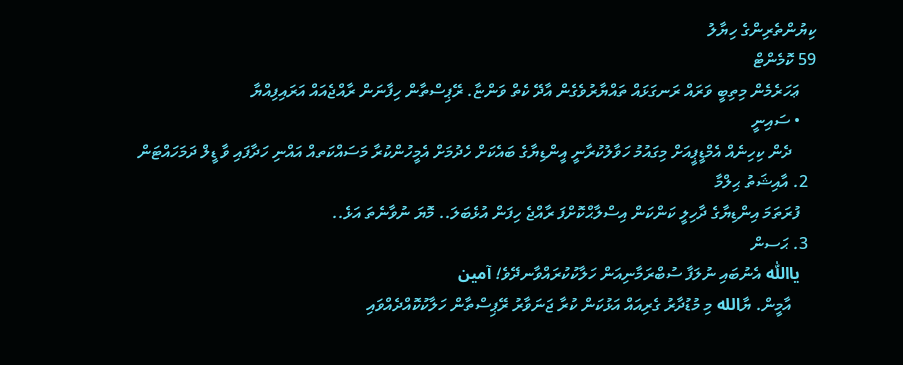ކިޔުންތެރިންގެ ހިޔާލު
59 ކޮމެންޓް
    ޢަހަރެމެން މިތިބީ ވަރައް ރަނގަޅައް ތައްޔާރުވެގެން އާދޭ ކެތް ވަންޏާ. ރޭޕިސްތާން ހިފާނަން ރާއްޖެއައް އަރައިފިއްޔާ
    • ސައިނީ
      ދެން ކިހިނެއް އެމްޑީޕީއަށް މިގައުމު ހަވާލުކުރާނީ އީންޑިޔާގެ ބައެކަށް ހެދުމަށް އެމީހުންކުރާ މަސައްކަތއް އައްނި ހަދާފައި ވާ ޑީލް ދަމަހައްޓަން
  2. އާއިޝަތު ޙިލްމާ
    ފުރަތަމަ އިންޑިޔާގެ ދާހިލީ ކަންކަން އިސްލާޙްކޮށްފަ ރާއްޖެ ހިފަން އުޅެބަލަ.. މޮޔަ ނުވާނެތަ އަޅެ..
  3. ޙަސން
    يااللّٰه އެނުބައި ނުލަފާ ސުބްރަމާނިއަން ހަލާކުކުރައްވާނދޭވެ! آمين
      އާމީން. ޔާالله މި މުޑުދާރު ގެރިއައް އަޅުކަން ކުރާ ޖަނަވާރު ރޭޕިސްތާން ހަލާކުކޮއްދެއްވައި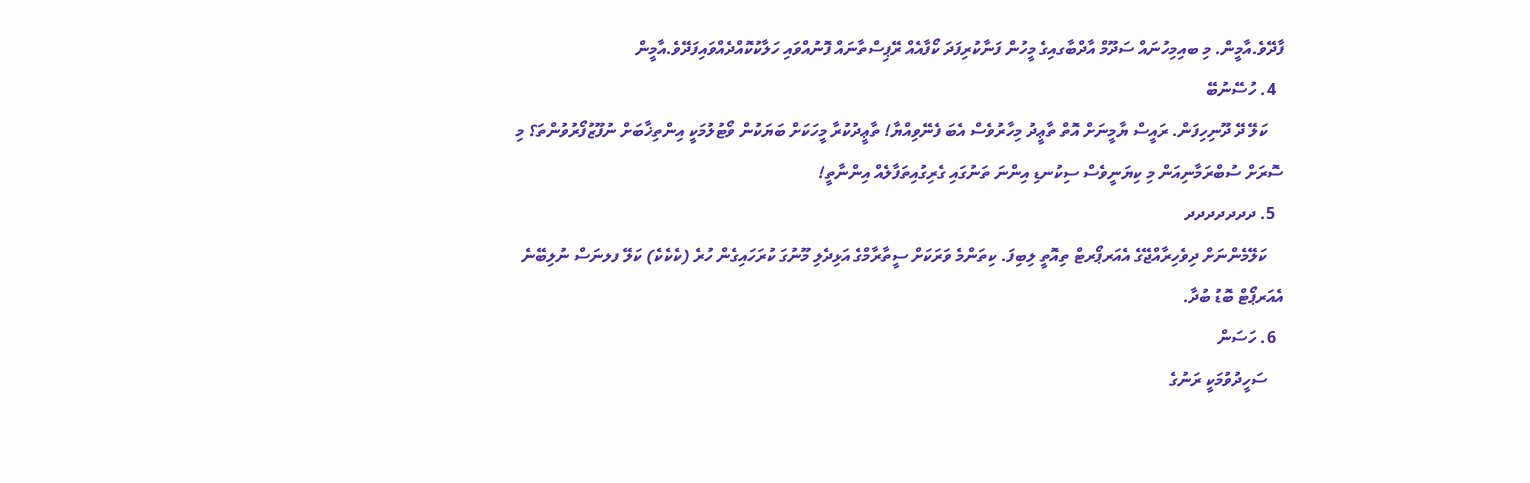ފާދޭވެ.އާމީން. މި ބއިމިހުނައް ސަދޫމް އާދްބާގއިގެ މީހުން ފަނާކުރިފަދަ ކޯފާއެއް ރޭޕިސްތާނައް ފޮނުއްވައި ހަލާކުކޮއްދެއްވައިފަދޭވެ.އާމީން
  4. ހުސޭނުބޭ
    ކަލޭ ދޭ ދޫނިހިފަން. ރައީސް ޔާމީނަށް އޮތް ތާޢީދު މިހާރުވެސް އެބަ ފެނޭވިއްޔާ! ތާޢީދުކުރާ މީހަކަށް ބަޔަކުން ވޯޓުލުމަކީ އިންތިޚާބަށް ނުފޫޒުފޯރުވުންތަ؟ މި ސޮރަށް ސުބްރަމާނިއަން މި ކިޔަނީވެސް ސިކުނޑި އިންނަ ތަނުގައި ގެރިގުއިތަފާލެއް އިންނާތީ!
  5. ދދދދދދދ
    ކަލޭމެންނަށް ދިވެހިރާއްޖޭގެ އެއަރޕޯރޓް ތިއޮތީ ލިބިފަ. ކިތަންމެ ވަރަކަށް ސީތާރާމްގެ އަޅިދެލި މޫނުގަ ކުރަހައިގެން ހުރެ (ކެކެކެ) ކަލޭ ފލނަސް ނުލިބޭނެ އެއަރޕޯޓް ބޮޑު ބުދާ.
  6. ހަސަން
    ސަހީދުވުމަކީ ރަނުގެ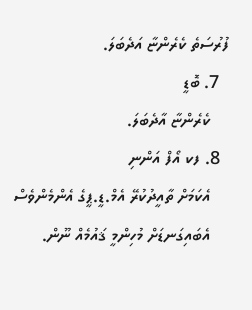ފުރުސަތެ ކެރެންޏާ އަދެބަލަ.
  7. ބޮޑީ
    ކެރެންޏާ އާދެބަލަ.
  8. ފކ އޯފް އަންނި
    އެކަމަށް ތާއީދުކުރޭ އެމް.ޑީ.ޕީގެ އެންމެންވެސް
    އެބައިގަނޑަށް މުހިންމީ ޤައުމެއް ނޫން.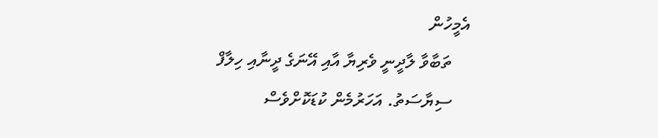އެމީހުން
    ތަބާވާ ލާދީނީ ވެރިޔާ އާއި އޭނަގެ ދީނާއި ހިލާފް
    ސިޔާސަތު. އަހަރުމެން ކުޑަކޮށްވެސް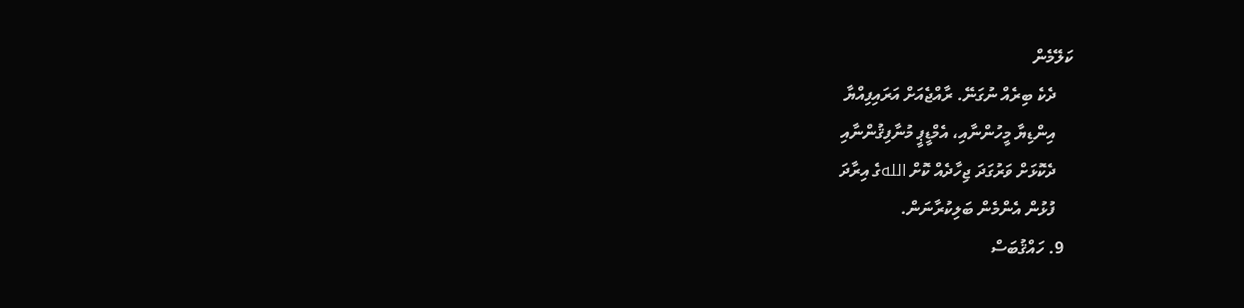ކަލޭމެން
    ދެކެ ބިރެއް ނުގަނޭ. ރާއްޖެއަށް އަރައިފިއްޔާ
    އިންޑިޔާ މީހުންނާއި، އެމްޑީޕީ މުނާފިޤުންނާއި
    ދެކޮޅަށް ވަރުގަދަ ޖިހާދެއް ކޮށް اللهގެ އިރާދަ
    ފުޅުން އެންމެން ބަލިކުރާނަން.
  9. ހައްޤުބަސް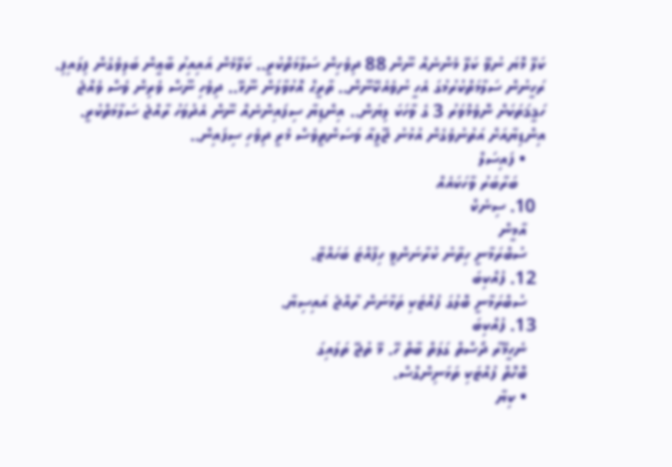ކަލޭ މޮޔަ ނުވޭ ކަލޭ މެންނެއް ނޫން 88 ދިވެހިން ސަލާމަތްކުރީ.. ކަލޭމެން އައިއިރު ބާޢީން ބަލިވެގެން ފިލައިފި. ރަހީނުން ސަލާމަތްކުރުމުގަ އެހީ ނުވެއެކޭނޫން.. ތާރީޙް އޮޅުވާލަން ނޫޅޭ.. ދިވެހި ނޫސް ވެރިން ވެސް ވެއްޖެ ހަޤީޤަތަކަށް ނޮވެމްވަރު 3 ގެ ވާހަކަ ލިޔަން.. އިންޑިޔާ ސިފައިންނެއް ނޫން އެދުވަހު ރާއްޖެ ސަލާމަތްކުރީ. އިންޑިޔާއަށް އަތުނުވެގެން އުޅުނު ޖޫލީއާ ވަސަންތީވެސް މެރީ ދިވެހި ސިފައިން..
    • ފައިސަލް
      ބަރާބަރު ވާހަކައެއް
  10. ސިނެކް
    އާމީން
    ސުބްރަމާނީ ހިތާނު ކުރާނަންވީ ހިފާއްޓަ ބަހައްޓާ.
  12. ފުއްކިބަ
    ސުބްރަމާނީ ބޮލުގަ ފުއްޓަކި ތަޅާނަން ރާއްޖެ އައިސިޔާ.
  13. ފުއްކިބަ
    ނެހީމޭރާ ދޯސްތް ގަލަތް ބާތް ހޭ. މޭ ތުޖޭ ތަލައިގަ
    ބޮހޮތް ފުއްޓަކި ތަޅަނިންގްސް.
    • ކިޔާ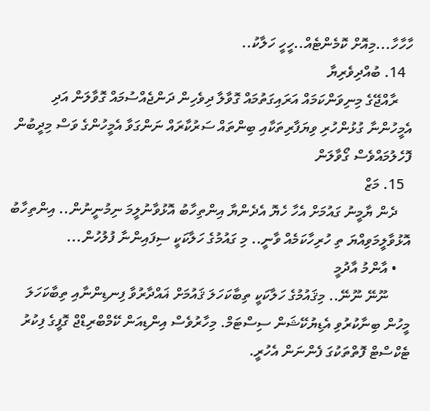ހާހާހާ...މިއޮށް ކޮމެންޓެއް..ހީހީ ހަލާކު..
  14. ބުއްދިވެރިޔާ
    ރާއްޖޭގެ މިނިވަންކަމައް އަރައިގަތުމައް ގޮވާލާ ދިވެހިން ދަންޖެއްސުމައް ގޮވާލަން އަދި އެމީހުންނާ ގުޅުންހުރި ވިޔަފާރިތަކާއި ބިންތައް ސަރުކާރައް ނަންގަވާ އެމީހުންގެ ވަސް މިދީބުން ފޮހެލުމައްވެސް ގޯވާލަން
  15. މަޒް
    ދެން ޔާމީނު ގައުމަށް އެހާ ހެޔޮ އެދެންޔާ އިންތިހާބު އޮޅުވާނުލީމަ ނިމުނީނުން.. އިންތިހާބު އޮޅުވާލީމަވިއްޔަ ތި ހުރިހާކަމެއް ވާނީ.. މި ގައުމުގެ ހަލާކަކީ ސިފައިންނާ ފުލުހުން...
    • އާންމު އާދުމީ
      ނޫނޭ ނޫނޭ.. މިޤައުމުގެ ހަލާކަކީ ތިބާކަހަލަ ޤައުމަށް ޣައްދާރުވާ ފިނޑިންނާއި ތިބާކަހަލަ މީހުން ބިނާކުރުވި އެޑިޔުކޭޝަން ސިސްޓަމް. މިހާރުވެސް އިންޑިއަން ކޭމްބްރިޑްޖް ގޮފީގެ ފިކުރު ޓެކްސްޓް ފޮތްތަކުގަ ފެންނަން އެހުރީ.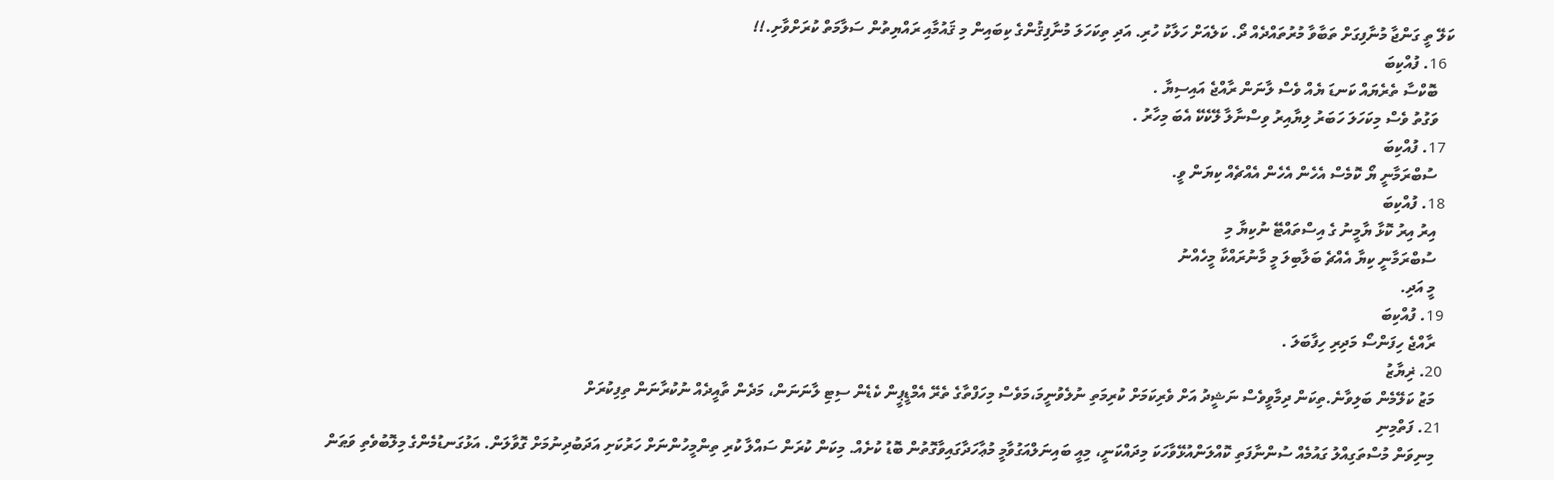ކަލޭ ތީ ގަންޖާ މުނާފިގަށް ތަބާވާ މުރުތައްދެއް ދޯ. ކަލެއަށް ހަލާކު ހުރި. އަދި ތިކަހަލަ މުނާފިޤުންގެ ކިބައިން މި ޤައުމާއި ރައްޔިތުން ސަލާމަތް ކުރަށްވާށި.!!
  16. ފުއްކިބަ
    ބޮކްސާ ތެރެޔައް ކަނޑަ ޔެއް ވެސް ލާނަން ރާއްޖެ އައިސިޔާ .
    ވަގުތު ވެސް މިކަހަލަ ހަބަރު ލިޔާއިރު ވިސްނާލާ ލޭކެކޭ އެބަ މިހާރު .
  17. ފުއްކިބަ
    ސުބްރަމާނީ ޔޯ ކޮމެސް އެހެން އެހެން އެއްޗެއް ކިޔަން ވީ.
  18. ފުއްކިބަ
    އިރު އިރު ކޮޅާ ޔާމީނު ގެ އިސްތައްޓޭ ނުކިޔާ މި
    ސުބްރަމާނީ ކިޔާ އެއްޗެ ބަލާބިލަ މީ މާނުރައްކާ މީހެއްނު
    މީ އަދި.
  19. ފުއްކިބަ
    ރާއްޖެ ހިފަންސޯ މަދިރި ހިފާބަލަ .
  20. ޜިޔާޒު
    މަޒު ކަލޭމެން ބަލިވާނެ.ތިކަން ދިމާވީވެސް ނަޝީދު އަށް ވެރިކަމަށް ކުރިމަތި ނުލެވުނީމަ،މަވެސް މިހަފްތާގެ ތެރޭ އެމްޑީޕީން ކެޑެން ސިޓި ލާނަނަން، މަދެން ތާއީދެއް ނުކުރާނަން ތިފިކުރަށް
  21. ފަތްމިނި
    މިނިވަން މުސްތަގިއްލު ގައުމެއް ސުންނާފަތި ކޮއްލަންއުޅޭވާހަކަ މިދައްކަނީ، މިއީ ބައިނަލްއަގުވާމީ މުޢާހަދާގައިވާގޮތުން ބޮޑު ކުށެއް. މިކަން ކުރަން ސައްލާ ކުރި ތިންމީހުންނަށް ހަރުކަށި އަދަބުދިނުމަށް ގޮވާލަން. އަޅުގަނޑުމެންގެ މިލޮބުވެތި ވަޠަން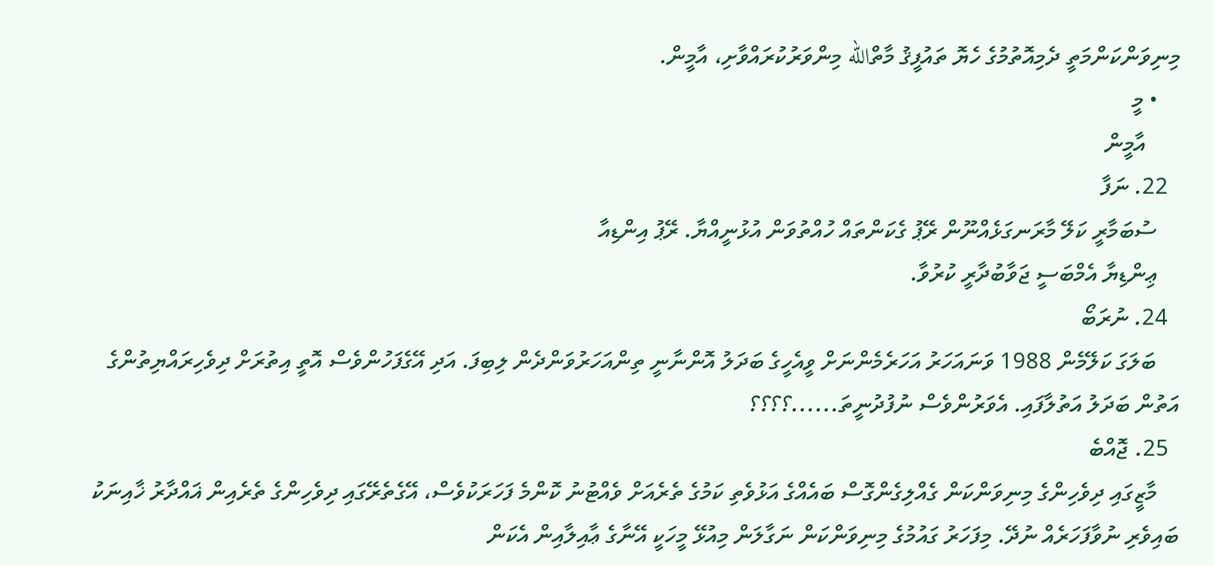މިނިވަންކަންމަތީ ދެމިއޮތުމުގެ ހެޔޮ ތައުފީޤު މާތްالله މިންވަރުކުރައްވާށި، އާމީން.
    • މީ
      އާމީން
  22. ނަފާ
    ސުބަމާރީ ކަލޭ މާރަނގަޅެއްނޫން ރޭޕު ގެކަންތައް ހުއްތުވަން އުޅުނީއްޔާ. ރޭޕު އިންޑިއާ
    ޢިންޑިޔާ އެމްބަސީ ޖަވާބުދާރީ ކުރުވާ.
  24. ނުރަބޯ
    ބަލަގަ ކަލޭމެން 1988 ވަނައަހަރު އަހަރެމެންނަށް ވީއެހީގެ ބަދަލު އޮންނާނީ ތިންއަހަރުވަންދެން ލިބިފަ. އަދި އޭގެފަހުންވެސް އޮތީ އިތުރަށް ދިވެހިރައްޔިތުންގެ އަތުން ބަދަލު އަތުލާފައި. އެވަރުންވެސް ނުފުދުނީތަ......؟؟؟؟
  25. ޖޮއްބެ
    މާޒީގައި ދިވެހިންގެ މިނިވަންކަން ގެއްލިގެންގޮސް ބައެއްގެ އަޅުވެތި ކަމުގެ ތެރެއަށް ވެއްޓުނު ކޮންމެ ފަހަރަކުވެސް، އޭގެތެރޭގައި ދިވެހިންގެ ތެރެއިން ޣައްދާރު ޚާއިނަކު ބައިވެރި ނުވާފަހަރެއް ނުދޭ. މިފަހަރު ގައުމުގެ މިނިވަންކަން ނަގާލަން މިއުޅޭ މީހަކީ އޭނާގެ ޢާއިލާއިން އެކަން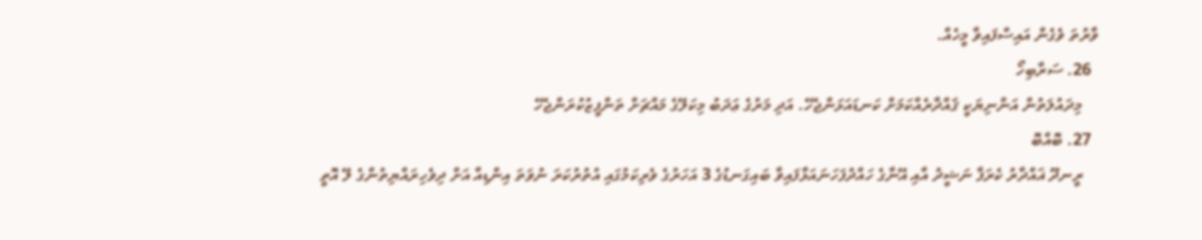ވާރުތަ ވެގެން އައިސްފައިވާ މީހެއް.
  26. ސަރާބިހޯ
    މިދައުލަތުން އަންނިޔަކީ ޤައްދާރެއްކަމަށް ކަނޑައަޅަންޖެހޭ. އަދި މަރުގެ ޢަދަބު މިކަލޭގެ މައްޗަށް ތަންފީޒުކުރަންޖެހޭ
  27. ބޮއްބޮ
    ރީނދޫ ޣައްދާރު ކެރަފާ ނަޝީދު އާއި އޭނާގެ ހައްދުފަހަނައަޅާފައިވާ ބައިގަނޑުގެ 3 އަހަރުގެ ވެރިކަމުގައި އުތުރުކަރަ ނުވަތަ އިންޑިއާ އަށް ދިވެހިރައްޔިތުންގެ ލޭ އޮތީ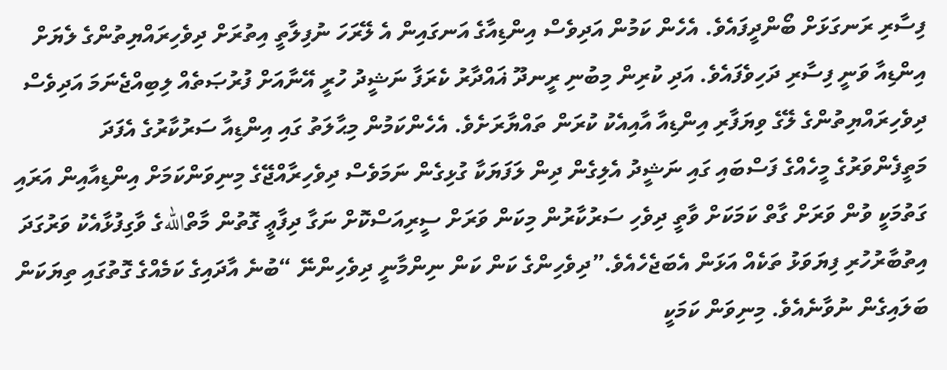ފިސާރި ރަނގަޅަށް ބޯންދީފައެވެ. އެހެން ކަމުން އަދިވެސް އިންޑިއާގެ އަނގައިން އެ ލޭރަހަ ނުފިލާތީ އިތުރަށް ދިވެހިރައްޔިތުންގެ ލެޔަށް އިންޑިއާ ވަނީ ފިސާރި ދަހިވެފައެވެ. އަދި ކުރިން މިބުނި ރީނދޫ ޣައްދާރު ކެރަފާ ނަޝީދު ހުރީ އޭނާއަށް ފުރުޞަތެއް ލިބިއްޖެނަމަ އަދިވެސް ދިވެހިރައްޔިތުންގެ ލޭގެ ވިޔަފާރި އިންޑިއާ އާއިއެކު ކުރަން ތައްޔާރަށެވެ. އެހެންކަމުން މިޙާލަތު ގައި އިންޑިއާ ސަރުކާރުގެ އެފަދަ މަތީފެންވަރުގެ މީހެއްގެ ފަސްބައި ގައި ނަޝީދު އެލިގެން ދިން ލަފަޔަކާ ގުޅިގެން ނަމަވެސް ދިވެހިރާއްޖޭގެ މިނިވަންކަމަށް އިންޑިއާއިން އަރައި ގަތުމަކީ ވުން ވަރަށް ގާތް ކަމަކަށް ވާތީ ދިވެހި ސަރުކާރުން މިކަން ވަރަށް ސީރިއަސްކޮށް ނަގާ ދިފާޢީ ގޮތުން މާތްاللهގެ ވާގިފުޅާއެކު ވަރުގަދަ އިތުބާރުހުރި ފިޔަވަޅު ތަކެއް އަޅަން އެބަޖެހެއެވެ.”ދިވެހިންގެ ކަން ކަން ނިންމާނީ ދިވެހިންނޭ “ބުނެ އާދައިގެ ކަމެއްގެ ގޮތުގައި ތިޔަކަން ބަލައިގެން ނުވާނެއެވެ. މިނިވަން ކަމަކީ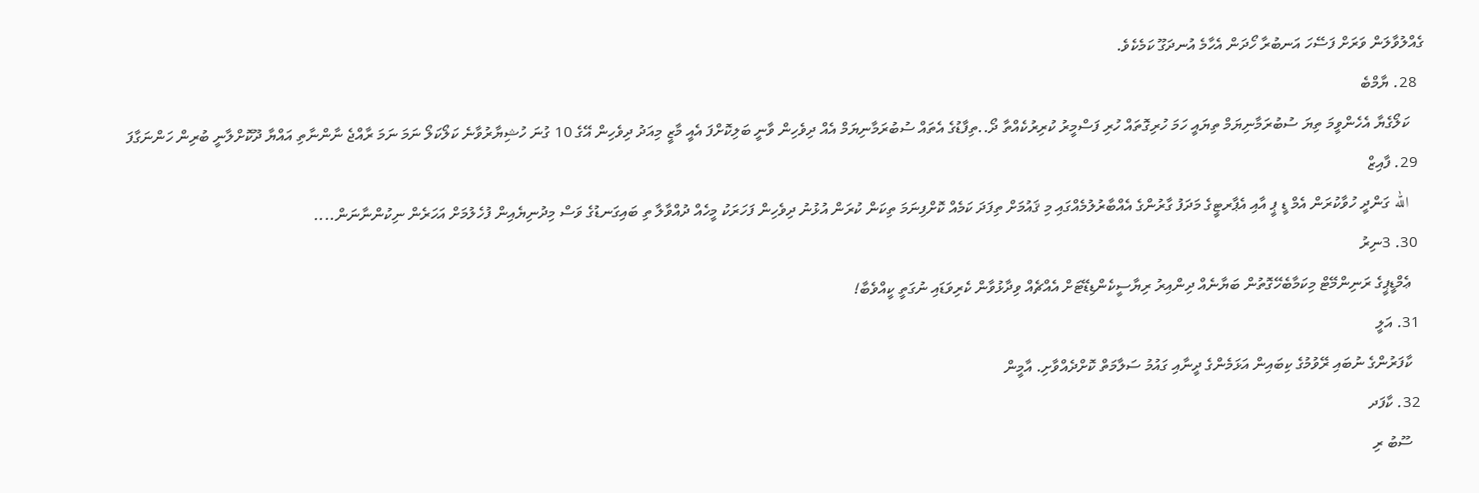ގެއްލުވާލަން ވަރަށް ފަސޭހަ އަނބުރާ ހޯދަން އެހާމެ އުނދަގޫ ކަމެކެވެ.
  28. ޔާމްބެ
    ކަލޯގެޔާ އެހެންވީމަ ތިޔަ ސުބުރަމާނިޔަމް ތިޔައީ ހަމަ ހުރިގޮތައް ހުރި ފަސްމީރު ކުރިރުކެއްތާ ދޯ..ތިފާޑުގެ އެތައް ސުބުރަމާނިޔަމް އެއް ދިވެހިން ވާނީ ބަލިކޮށްފަ އެއީ މާޒީ މިއަދު ދިވެހިން އޭގެ 10 ގުނަ ހުޝިޔާރުވާނެ ކަލޯކަލޯ ނަމަ ނަމަ ރާއްޖެ ނާންނާތި އައްޔާ ދޫކޮށްލާނީ ބުރިން ހަންނަގާފަ
  29. ފާއިޒް
    الله ގަންދީ ހުވާކުރަން އެމް ޑީ ޕީ އާއި އެޕާރޓީގެ މަދަފު ގާރުންގެ އެއްބާރުލުމެއްގައި މި ޤައުމަށް ތިފަދަ ކަމެއް ކޮށްފިނަމަ ތިކަން ކުރަން އުޅުނު ދިވެހިން ފަހަރަކު މީހެއް ދުއްވާލާ ތި ބައިގަނޑުގެ ވަސް މިދުނިޔެއިން ފުހެލުމަށް އަހަރެން ނިކުންނާނަން....
  30. 3ނިރު
    ޢެމްޑީޕީގެ ރަނިންމޭޓް މިކަމާބެހޭގޮތުން ބަޔާނެއް ދިންއިރު ރިޔާސީކެންޑިޑޭޓަށް އެއްޗެއް ވިދާޅުވާން ކެރިވަޑައި ނުގަތީ ކީއްވެބާ!
  31. އަލީ
    ކާފަރުންގެ ނުބައި ރޭވުމުގެ ކިބައިން އަޅަމެންގެ ދީނާއި ގައުމު ސަލާމަތް ކޮށްދެއްވާށި. އާމީން
  32. ކާފަދ
    ސޫބު ރި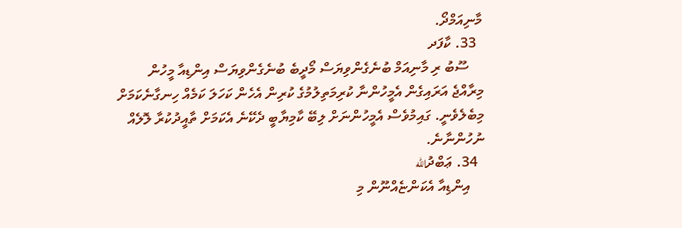މާނިއަމްދޯ.
  33. ކާފަދ
    ސޫބު ރި މާނިއަމް ބުނެގެންވިޔަސް މޯދީބެ ބުނެގެންވިޔަސް އިންޑިއާ މީހުން މިރާއްޖެ އަރައިގެން އެމީހުންނާ ކުރިމަތިލުމުގެ ކުރިން އެހެން ކަހަލަ ކަމެއް ހިނގާނެކަމަށް މިބެލެވެނީ. ގައިމުވެސް އެމީހުންނަށް ލިބޭ ކާމިޔާބީ ދެކޭނެ އެކަމަށް ތާއީދުކުރާ ލޮލެއް ނުހުންނާނެ.
  34. ޢަބްދުالله
    އިންޑިއާ އެކަންޏެއްނޫން މި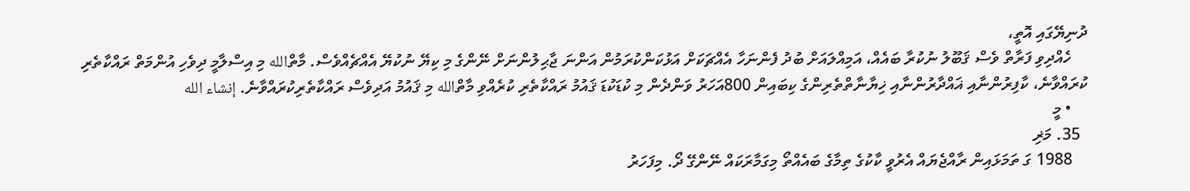ދުނިޔޭގައި އޮތީ،
    ހެއްދިވި ފަރާތް ވެސް ޤަބޫލު ނުކުރާ ބައެއް، އަމިއްލައަށް ބުދު ފެންނަހާ އެއްޗަކަށް އަޅުކަންކުރަމުން އަންނަ ޖާޙިލުންނަށް ނޭންގެ މި ކިޔޭ ނުކުޔޭ އެއްޗެއްވެސް. މާތްالله މި އިސްލާމީ ދިވެހި އުންމަތް ރައްކާތެރި ކުރައްވާނެ، ކާފިރުންނާއި ޣައްދާރުންނާއި ޚިޔާނާތްތެރިންގެ ކިބައިން 800އަހަރު ވަންދެން މި ކުޑަކުޑަ ޤައުމު ރައްކާތެރި ކުރެއްވި މާތްالله މި ޤައުމު އަދިވެސް ރައްކާތެރިކުރައްވާނެ. إنشاء الله
    • މީ
  35. މަޜި
    1988 ގަ ތަމަޅައިން ރާއްޖެޔައް އެރުވީ ކާކުގެ ތިމާގެ ބައެއްތޯ މިގަމާރަކައް ނޭންގޭ ދޯ. މިފަހަރު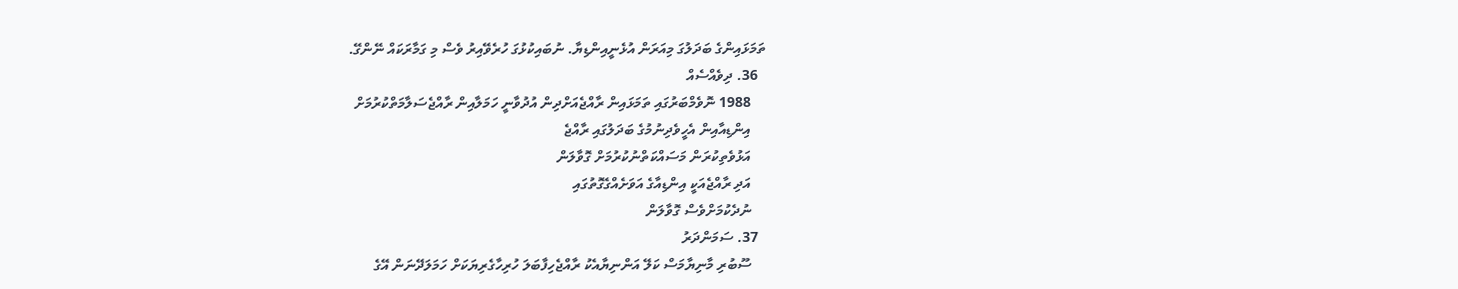ތަމަޅައިންގެ ބަދަލުގަ މިއަރަން އުޅެނީއިންޑިޔާ. ނުބައިކުޅުގަ ހުރެވޭއިރު ވެސް މި ގަމާރަކައް ނޭންގޭ.
  36. ދިވެއްސެއް
    1988 ނޮވެމްބަރުގައި ތަމަޅައިން ރާއްޖެއަށްދިން އުދުވާނީ ހަމަލާއިން ރާއްޖެސަލާމަތްކުރުމަށް
    އިންޑިއާއިން އެހީވެދިނުމުގެ ބަދަލުގައި ރާއްޖެ
    އަޅުވެތިކުރަން މަސައްކަތްނުކުރުމަށް ގޮވާލަން
    އަދި ރާއްޖެއަކީ އިންޑިއާގެ އަވަށެއްގެގޮތުގައި
    ނުދެކުމަށްވެސް ގޮވާލަން
  37. ސަމަންދަރު
    ސޫބުރި މާނިޔާމަސް ކަލޭ އަންނިޔާއެކު ރާއްޖެހިފާބަލަ ހުރިހާގެރިޔަކަށް ހަމަލަދޭނަން އޭގެ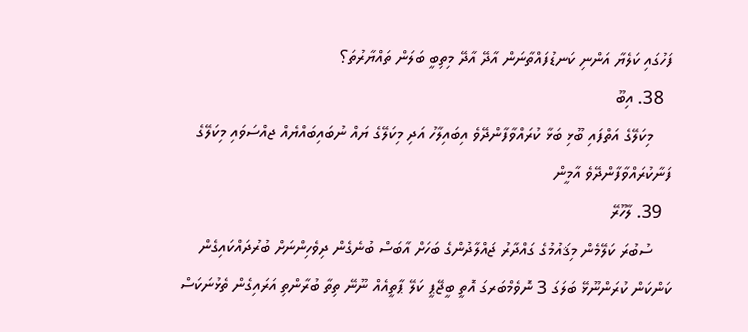ފަހުގައި ކަލެޔާ އަންނި ކަނޑުފައްތާނަން އާދޭ އާދޭ މިތިބީ ބަލަން ތައްޔާރުތަ؟
  38. އިބޫ
    މިކަލޭގެ އަތްފައި ބޫޅި ބަޅާ ކުރައްވާފާންދޭވެ އިބައިލާހު އަދި މިކަލޭގެ ޔައް ނުބައިބައްޔެއް ޖއްސަވައި މިކަލޭގެ ފަނާކުރައްވާފާންދޭވެ އާމީން
  39. ލާހޫރޭ
    ސުބުރަ ކަލޭމެން މިޤައުމުގެ ގައްދާރު ޖައްލާދުންގެ ބަހަށް އާބަސް ބުނެގެން ދިވެހިންނަށް ބުރުދައްކައިގެން ކަންކަން ކުރަންނޫޅޭ ބަލަގަ 3 ނޮވެމްބަރގަ އޮތީ ބީޖޭޕީ ކަލޭ ޕާތީއެއް ނޫނޭ ތިތާ ބުރާންތި އަރައިގެން ތެޅުނަކަސް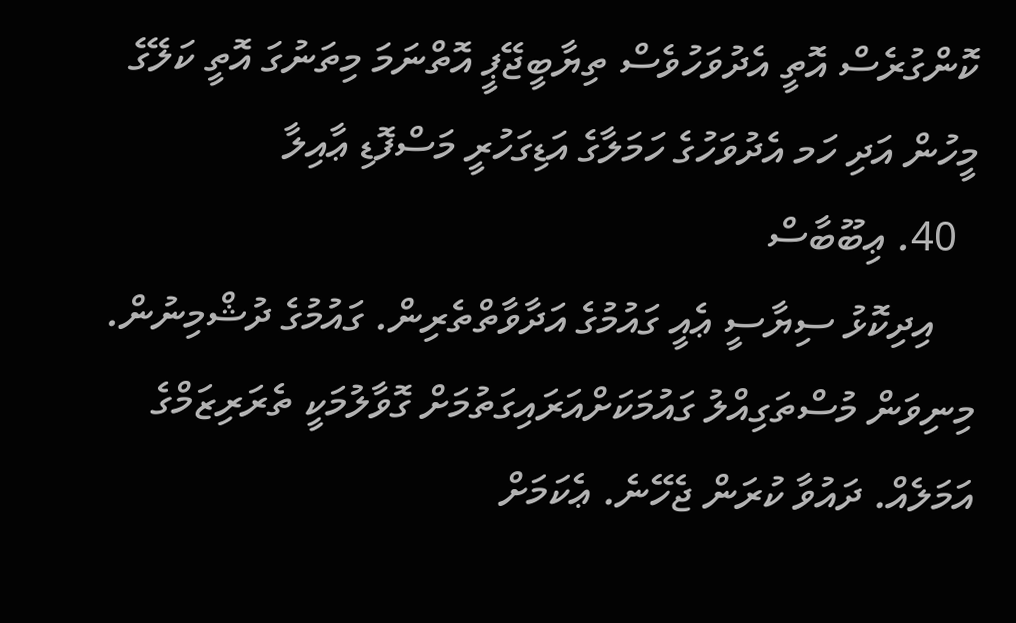ކޮންގުރެސް އޮތީ އެދުވަހުވެސް ތިޔާބީޖޭޕީ އޮތްނަމަ މިތަނުގަ އޮތީ ކަލޭގެ މީހުން އަދި ހަމ އެދުވަހުގެ ހަމަލާގެ އަޑިގަހުރީ މަސްފޮޑި ޢާއިލާ
  40. ޢިބޫބާސް
    އިދިކޮޅު ސިޔާސީ ޢެއީ ގައުމުގެ އަދާވާތްތެރިން. ގައުމުގެ ދުޝްމިނުން. މިނިވަން މުސްތަގިއްލު ގައުމަކަށްއަރައިގަތުމަށް ގޮވާލުމަކީ ތެރަރިޒަމްގެ އަމަލެއް. ދައުވާ ކުރަން ޖެހޭނެ. ޢެކަމަށް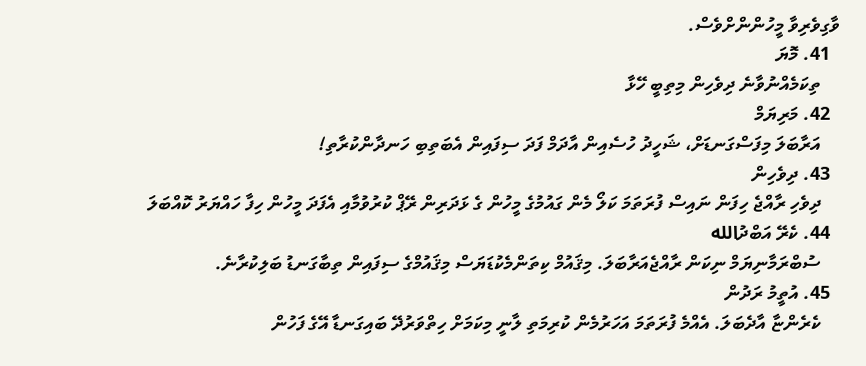ވާގިވެރިވާ މީހުންންށްވެސް.
  41. މޮޔަ
    ތިކަމެއްނުވާނެ ދިވެހިން މިތިބީ ހޭޅާ
  42. މަރިޔަމް
    އަރާބަލަ މިފަސްގަނޑަށް، ޝަހީދު ހުސެއިން އާދަމް ފަދަ ސިފައިން އެބަތިބި ހަނދާންކުރާތި!
  43. ދިވެހިން
    ދިވެހި ރާއްޖެ ހިފަން ނައިސް ފުރަތަމަ ކަލޯ މެން ގައުމުގެ މީހުން ގެ ޅަދަރިން ރޭޕް ކުރުވުމާއި އެފަދަ މީހުން ހިފާ ހައްޔަރު ކޮއްބަލަ
  44. ކެރޭ އަބްދުالله
    ސުބްރަމާނިޔަމް ނިކަން ރާއްޖެއަރާބަލަ. މިޤައުމް ކިތަންމެކުޑަޔަސް މިޤައުމްގެ ސިފައިން ތިބާގަނޑު ބަލިކުރާނެ.
  45. އުތީމު ރަދުން
    ކެރެންޏާ އާދެބަލަ. އެއްމެ ފުރަތަމަ އަހަރުމެން ކުރިމަތި ލާނީ މިކަމަށް ހިތްވަރުދޭ ބައިގަނޑާ އޭގެ ފަހުން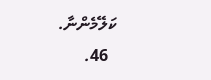ކަލޭމެންނާ.
  46.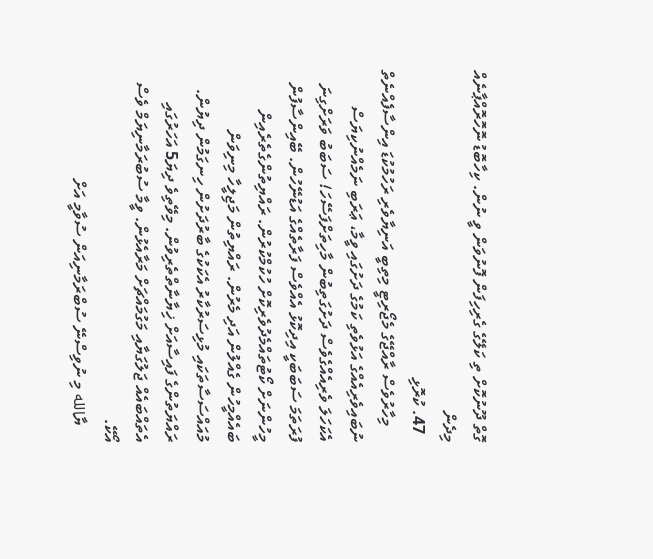ގޮތް ދޫނުކޮށް ތި ކަލޭގެ ގެރިހިފަން ފޮނުވަން ވީ ނުން. ކިހާބޮޑު ނޮހޮރޮއްޕާނެއް މިދެން
  47. ކުރޮޅި
    މިހާރުވެސް ރާއްޖޭގެ މެޖޯރިޓީ މިތިބީ އަނިޔާވެރި ރަހުމުކުޑަ އިންސާފެއްނެތް ނުބައިވެރިއެއްގެ އަޅުވެތި ކަމުގެ ދަށުގައި ވީމާ، ޢަރަބި ނަމެއްނުކިޔަސް އެކަހަލަ ވެރިއެއްގެވެސް ދަށުގަތިބުން މާހިތަށްފަސޭހަ! ސަބަބު ވަރަށްގިނަ ފުރަތަމަ ސަބަބަކީ އިދިކޮޅު އެއްވެސް ފަރާތެއްގެ އަޑުނޭހުން. ބޭއިންސާފުން މީހުންނަށް ކޯޓުތައްމެދުވެރިކޮށް ހުކުމްކުރުން. ރައްޔިތުންގެތެރެއިން ބައެއްމީހުން ގެއްލުން އަދި މެރުން. ރައްޔިތުން މަޖިލީހާ މިނިވަން މުއައްސަސާތަކައި މުޅިސަރުކާރު އެކަކުގެ ބާރުދަށުން ހިނގަމުން ދިޔުން. ރައްޔަތުންގެ ފައިސާއަށް ޚިޔާނާތްތެރިވުން. މިވޭތިވެ ދިޔަ5 އަހަރުގައި އެތައްބައެއް ޖަލުގަޔާއި މަގުމައްޗަށް މަރާއެޅުން. ވީމާ ސުބުރަމާނިޔަމް ވެސް އޯކޭ.
    ޔާالله މި ނުވިސްނޭ ސުބްރަމާނިއަން ސުވާމީ އަށް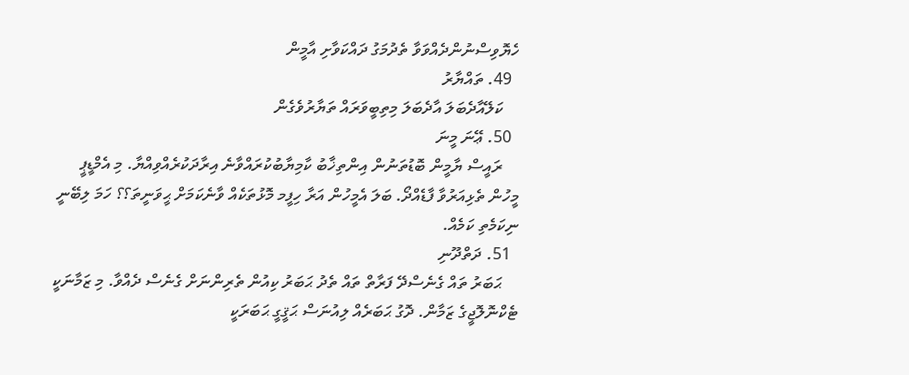ހެޔޮވިސްނުންދެއްވަވާ ތެދުމަގު ދައްކަވާށި އާމީން
  49. ތައްޔާރު
    ކަލޭއާދެބަލަ އާދެބަލަ މިތިބީވަރައް ތަޔާރުވެގެން
  50. ޢޭނަ މީނަ
    ރައީސް ޔާމީން ބޮޑުތަނުން އިންތިޚާބު ކާމިޔާބުކުރައްވާނެ އިރާދަކުރެއްވިއްޔާ. މި އެމްޑީޕީ މީހުން ތެޅިއަރުވާ ފާޑެއްދޯ. ބަލަ އެމީހުން އަރާ ހިފީމ މޮޅުތަކެއް ވާނެކަމަށް ޙީވަނީތަ؟؟ ހަމަ ލިބޭނީ ނިކަމެތި ކަމެއް.
  51. ދަތްދޫނި
    ޙަބަރު ތައް ގެނެސްދޭ ފަރާތް ތައް ތެދު ޙަބަރު ކިއުން ތެރިންނަށް ގެނެސް ދެއްވާ. މި ޒަމާނަކީ ޓެކްނޮލޮޖީގެ ޒަމާން. ދޮގު ޙަބަރެއް ލިއުނަސް ޙަޤީގީ ޙަބަރަކީ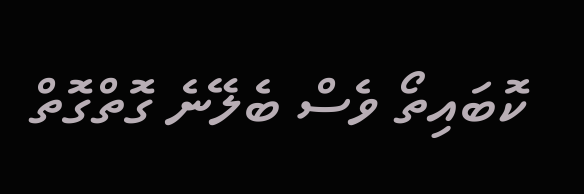ކޮބައިތޯ ވެސް ބެލޭނެ ގޮތްގޮތް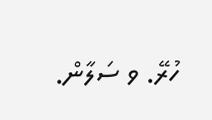ހުރޭ. ވ ސަލާން.